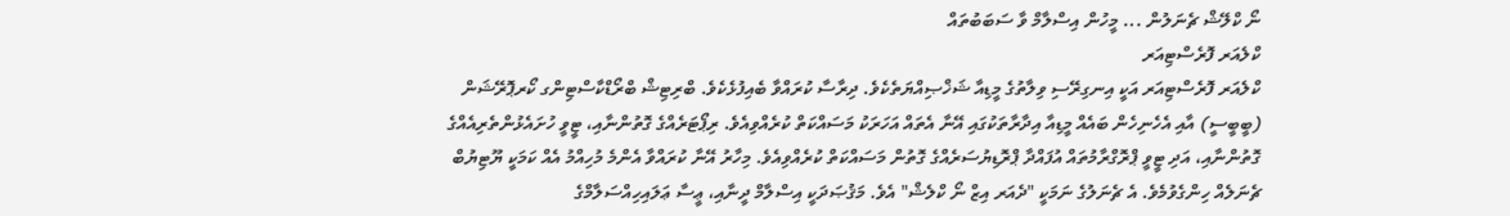ނޯ ކްލޭޝް ޗެނަލުން ... މީހުން އިސްލާމް ވާ ސަބަބުތައް
ކްލެއަރ ފޮރެސްޓިއަރ
ކްލެއަރ ފޮރެސްޓިއަރ އަކީ އިނގިރޭސި ވިލާތުގެ މީޑިއާ ޝަޚްޞިއްޔަތެކެވެ. ދިރާސާ ކުރައްވާ ބެއިފުޅެކެވެ. ބްރިޓިޝް ބްރޯޑްކާސްޓިންގ ކޯރޕޮރޭޝަން (ބީބީސީ) އާއި އެހެނިހެން ބައެއް މީޑިއާ އިދާރާތަކުގައި އޭނާ އެތައް އަހަރަކު މަސައްކަތް ކުރެއްވިއެވެ. ރިޕޯޓަރެއްގެ ގޮތުންނާއި، ޓީވީ ހުށައެޅުންތެރިއެއްގެ ގޮތުންނާއި، އަދި ޓީވީ ޕްރޮގްރާމުތައް އުފައްދާ ޕްރޮޑިޔުސަރެއްގެ ގޮތުން މަސައްކަތް ކުރެއްވިއެވެ. މިހާރު އޭނާ ކުރައްވާ އެންމެ މުހިއްމު އެއް ކަމަކީ ޔޫޓިޔުބް ޗެނަލެއް ހިންގެވުމެވެ. އެ ޗެނަލުގެ ނަމަކީ "ދެއަރ އިޒް ނޯ ކްލެޝް" އެވެ. މަޤުޞަދަކީ އިސްލާމް ދީނާއި، ޢީސާ ޢަލައިހިއްސަލާމްގެ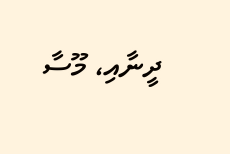ދީނާއި، މޫސާ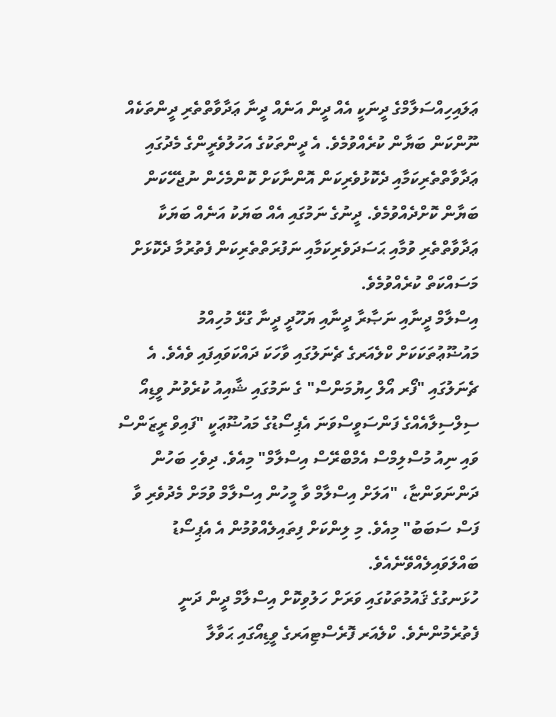ޢަލައިހިއްސަލާމްގެ ދީނަކީ އެއް ދީން އަނެއް ދީނާ ޢަދާވާތްތެރި ދީންތަކެއް ނޫންކަން ބަޔާން ކުރެއްވުމެވެ. އެ ދީންތަކުގެ އަހުލުވެރީންގެ މެދުގައި ޢަދާވާތްތެރިކަމާއި ދެކޮޅުވެރިކަން އޮންނާކަށް ކޮންމެހެން ނުޖެހޭކަން ބަޔާން ކޮށްދެއްވުމެވެ. ދީނުގެ ނަމުގައި އެއް ބަޔަކު އަނެއް ބަޔަކާ ޢަދާވާތްތެރި ވުމާއި ޙަސަދަވެރިކަމާއި ނަފުރަތްތެރިކަން ފެތުރުމާ ދެކޮޅަށް މަސައްކަތް ކުރެއްވުމެވެ.
އިސްލާމް ދީނާއި ނަޞާރާ ދީނާއި ޔަހޫދީ ދީނާ ގުޅޭ މުހިއްމު މައުޟޫޢުތަކަކަށް ކްލެއަރގެ ޗެނަލުގައި ވާހަކަ ދައްކަވައިފައި ވެއެވެ. އެ ޗެނަލުގައި "ފޯރ އޯލް ހިޔުމަންސް" ގެ ނަމުގައި ޝާއިއު ކުރެވުނު ވީޑިއޯ ސިލްސިލާއެއްގެ ފަންސަވީސްވަނަ އެޕިސޯޑުގެ މައުޟޫޢަކީ "ފައިވް ރީޒަންސް ވައި ނިއު މުސްލިމްސް އެމްބްރޭސް އިސްލާމް" މިއެވެ. ދިވެހި ބަހުން ދަންނަވަންޏާ، "އަލަށް އިސްލާމް ވާ މީހުން އިސްލާމް ވުމަށް މެދުވެރި ވާ ފަސް ސަބަބު" މިއެވެ. މި ލިންކަށް ފިތައިލެއްވުމުން އެ އެޕިސޯޑު ބައްލަވައިލެއްވޭނެއެވެ.
ހުޅަނގުގެ ޤައުމުތަކުގައި ވަރަށް ހަލުވިކޮށް އިސްލާމް ދީން ދަނީ ފެތުރެމުންނެވެ. ކްލެއަރ ފޮރެސްޓިއަރގެ ވީޑިއޯގައި ޙަވާލާ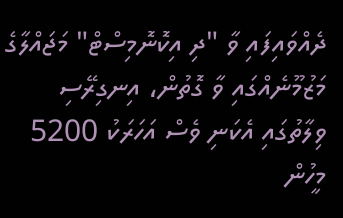ދެއްވައިފައި ވާ "ދި އިކޮނޮމިސްޓް" މަޖައްލާގެ މަޒުމޫނެއްގައި ވާ ގޮތުން، އިނގިރޭސި ވިލާތުގައި އެކަނި ވެސް އަހަރަކު 5200 މީހުން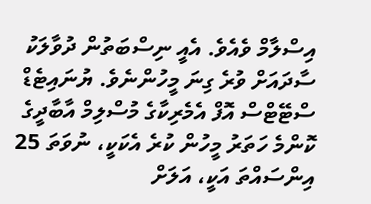އިސްލާމް ވެއެވެ. އެއީ ނިސްބަތުން ދުވާލަކު ސާދައަށް ވުރެ ގިނަ މީހުންނެވެ. ޔުނައިޓެޑް ސްޓޭޓްސް އޮފް އެމެރިކާގެ މުސްލިމް އާބާދީގެ ކޮންމެ ހަތަރު މީހުން ކުރެ އެކަކީ، ނުވަތަ 25 އިންސައްތަ އަކީ، އަލަށް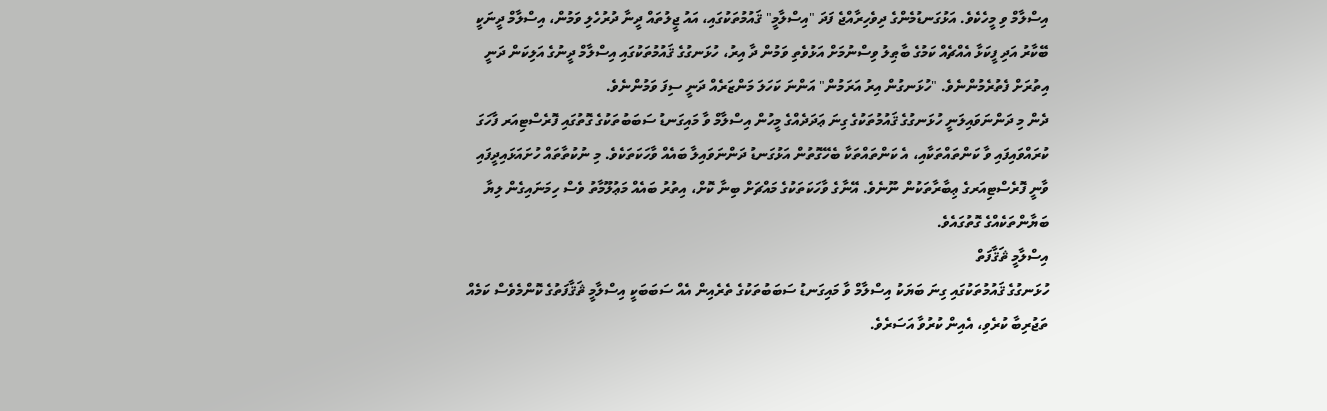އިސްލާމް ވި މީހެކެވެ. އަޅުގަނޑުމެންގެ ދިވެހިރާއްޖެ ފަދަ "އިސްލާމީ" ޤައުމުތަކުގައި، އައު ޖީލުތައް ދީނާ ދުރުހެލި ވަމުން، އިސްލާމް ދީނަކީ ބޭކާރު އަދި ފީކަޅާ އެއްޗެއް ކަމުގެ ބާޠިލު ވިސްނުމަށް އަޅުވެތި ވަމުން ދާ އިރު، ހުޅަނގުގެ ޤައުމުތަކުގައި އިސްލާމް ދީނުގެ އަލިކަން ދަނީ އިތުރަށް ފެތުރެމުންނެވެ. "ހުޅަނގުން އިރު އަރަމުން" އަންނަ ކަހަލަ މަންޒަރެއް ދަނީ ސިފަ ވަމުންނެވެ.
ދެން މި ދަންނަވައިލަނީ ހުޅަނގުގެ ޤައުމުތަކުގެ ގިނަ ޢަދަދެއްގެ މީހުން އިސްލާމް ވާ މައިގަނޑު ސަބަބުތަކުގެ ގޮތުގައި ފޮރެސްޓިއަރ ފާހަގަ ކުރައްވައިފައި ވާ ކަންތައްތަކާއި، އެ ކަންތައްތަކާ ބެހޭގޮތުން އަޅުގަނޑު ދަންނަވައިލާ ބައެއް ވާހަކަތަކެވެ. މި ނުކުތާތައް ހުށައަޅައިދީފައި ވާނީ ފޮރެސްޓިއަރގެ ޢިބާރާތަކުން ނޫނެވެ. އޭނާގެ ވާހަކަތަކުގެ މައްޗަށް ބިނާ ކޮށް، އިތުރު ބައެއް މަޢުލޫމާތު ވެސް ހިމަނައިގެން ލިޔާ ބަޔާންތަކެއްގެ ގޮތުގައެވެ.
އިސްލާމީ ޘަޤާފަތް
ހުޅަނގުގެ ޤައުމުތަކުގައި ގިނަ ބަޔަކު އިސްލާމް ވާ މައިގަނޑު ސަބަބުތަކުގެ ތެރެއިން އެއް ސަބަބަކީ އިސްލާމީ ޘަޤާފަތުގެ ކޮންމެވެސް ކަމެއް ތަޖުރިބާ ކުރެވި، އެއިން ކުރުވާ އަސަރެވެ.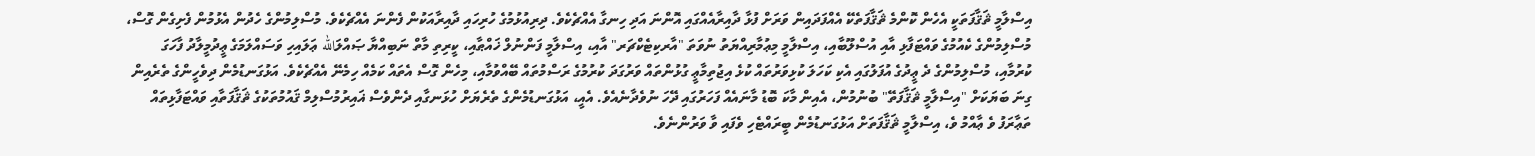އިސްލާމީ ޘަޤާފަތަކީ އެހެން ކޮންމެ ޘަޤާފަތެކޭ އެއްފަދައިން ވަރަށް ފުޅާ ދާއިރާއެއްގައި އޮންނަ އަދި ހިނގާ އެއްޗެކެވެ. ދިރިއުޅުމުގެ ހުރިހައި ދާއިރާއަކުން ފެންނަ އެއްޗެކެވެ. މުސްލިމުންގެ ހެދުން އެޅުމުން ފެށިގެން ގޮސް، މުސްލިމުންގެ ކެއުމުގެ ވައްޓަފާޅި އާއި އުސްލޫބާއި، އިސްލާމީ މިޢުމާރިއްޔަތު ނުވަތަ "އާރކިޓެކްޗަރ" އާއި، އިސްލާމީ ފަންނުލް ޚައްޠާއި، ކީރިތި މާތް ނަބިއްޔާ ޞައްލަالله ޢަލައިހި ވަސައްލަމަގެ ޢީދުމީލާދު ފާހަގަ ކުރުމާއި، މުސްލިމުންގެ ދެ ޢީދުގެ އުފަލުގައި އެކި ކަހަލަ ކުޅިވަރުތައް ކުޅެ އިޖުތިމާޢީ ގުޅުންތައް ވަރުގަދަ ކުރުމުގެ ރަސްމުތައް ބޭއްވުމާއި، މިހެން ގޮސް އެތައް ކަމެއް ހިމެނޭ އެއްޗެކެވެ. އަޅުގަނޑުމެން ދިވެހީންގެ ތެރެއިން ގިނަ ބަޔަކަށް "އިސްލާމީ ޘަޤާފަތޭ" ބުނުމުން، އެއިން މާކަ ބޮޑު މާނައެއް ފަހަރުގައި ދޭހަ ނުވެދާނެއެވެ. އެއީ، އަޅުގަނޑުމެންގެ ތެރެޔަށް ހުޅަނގާއި ދެންވެސް ޣައިރުމުސްލިމް ޤައުމުތަކުގެ ޘަޤާފަތާއި ވައްޓަފާޅިތައް ތަޢާރަފު ވެ ޢާއްމު ވެ، އިސްލާމީ ޘަޤާފަތަށް އަޅުގަނޑުމެން ބީރައްޓެހި ވެފައި ވާ ވަރުންނެވެ.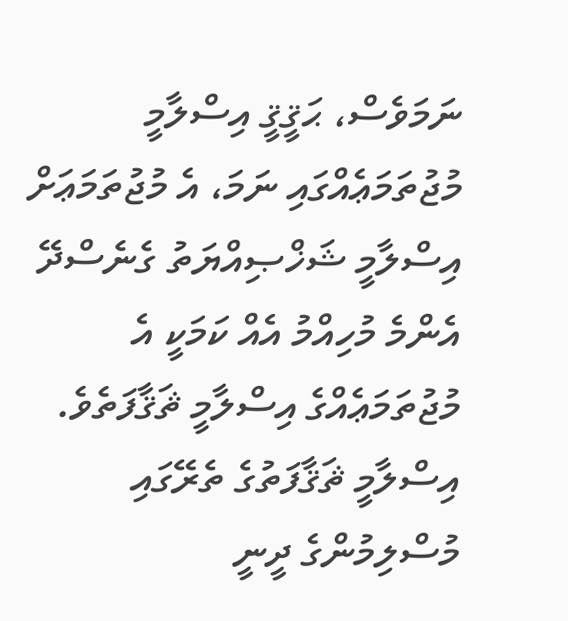ނަމަވެސް، ޙަޤީޤީ އިސްލާމީ މުޖުތަމަޢެއްގައި ނަމަ، އެ މުޖުތަމަޢަށް އިސްލާމީ ޝަޚްޞިއްޔަތު ގެނެސްދޭ އެންމެ މުހިއްމު އެއް ކަމަކީ އެ މުޖުތަމަޢެއްގެ އިސްލާމީ ޘަޤާފަތެވެ.
އިސްލާމީ ޘަޤާފަތުގެ ތެރޭގައި މުސްލިމުންގެ ދީނީ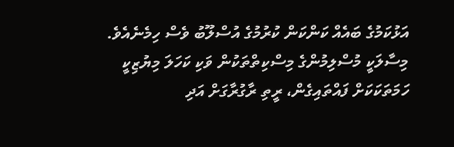އަޅުކަމުގެ ބައެއް ކަންކަން ކުރުމުގެ އުސްލޫބު ވެސް ހިމެނެއެވެ. މިސާލަކީ މުސްލިމުންގެ މިސްކިތްތަކުން ވަކި ކަހަލަ މިޔުޒިކީ ހަމަތަކަކަށް ފައްތައިގެން، ރީތި ރާގުރާގަށް އަދި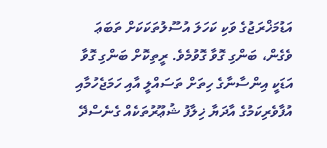އަޑުމަޚްރަޖުގެ ވަކި ކަހަލަ އުސޫލުތަކަކަށް ތަބަޢަ ވެގެން، ބަންގި ގޮވާ ގޮވުމެވެ. ރީތިކޮށް ބަންގި ގޮވާ އަޑަކީ އިންސާނާގެ ހިތަށް ތަސައްލީ އާއި ހަމަޖެހުމާއި އުފާވެރިކަމުގެ އާދަޔާ ޚިލާފު ޝުޢޫރުތަކެއް ގެނެސްދޭ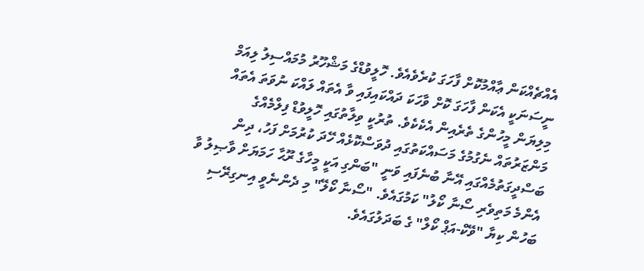އެއްޗެއްކަން ޢާއްމުކޮށް ފާހަގަ ކުރެވެއެވެ. ހޮލީވުޑްގެ މަޝްހޫރު މުމައްސިލު ލިއަމް ނީސަނަކީ އެކަން ފާހަގަ ކޮށް ވާހަކަ ދައްކައިފައި ވާ އެތައް ލައްކަ ނުވަތަ އެތައް މިލިޔަން މީހުންގެ ތެރެއިން އެކެކެވެ. ތުރުކީ ވިލާތުގައި ހޮލީވުޑް ފިލްމެއްގެ މަންޒަރުތައް ނެގުމުގެ މަސައްކަތުގައި ދުވަސްކޮޅެއް ހޭދަ ކުރުމަށް ފަހު، ދިން ބަސްދީގަތުމެއްގައި އޭނާ ބުނެފައި ވަނީ "ބަންގި އަކީ މީހާގެ ރޫޙާ ހަމަޔަށް ވާޞިލު ވާ އެންމެ މަތިވެރި ސޯނާ ކޯލު" ކަމުގައެވެ. "ސޯނާ ކޯލޭ" މި ދެންނެވީ އިނގިރޭސި ބަހުން ކިޔާ "ވޭކް-އަޕް ކޯލް" ގެ ބަދަލުގައެވެ.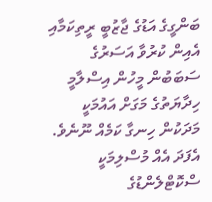ބަންގީގެ އަޑުގެ ޖާޒުބީ ރީތިކަމާއި އެއިން ކުރުވާ އަސަރުގެ ސަބަބުން މީހުން އިސްލާމީ ހިދާޔަތުގެ މަގަށް އައުމަކީ މަދަކުން ހިނގާ ކަމެއް ނޫނެވެ. އެފަދަ އެއް މުސްލިމަކީ ސްކޮޓްލެންޑުގެ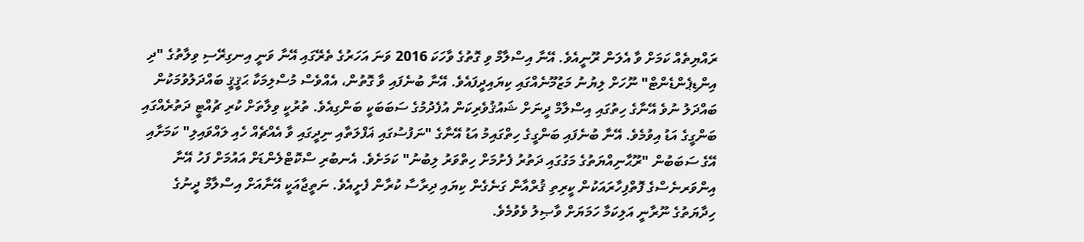ރައްޔިތެއް ކަމަށް ވާ އެލަން ރޫނީއެވެ. އޭނާ އިސްލާމް ވި ގޮތުގެ ވާހަކަ 2016 ވަނަ އަހަރުގެ ތެރޭގައި އޭނާ ވަނީ އިނގިރޭސި ވިލާތުގެ "ދި އިންޑިޕެންޑެންޓް" ނޫހަށް ލިޔުނު މަޒުމޫނެއްގައި ކިޔައިދީފައެވެ. އޭނާ ބުނެފައި ވާ ގޮތުން، އެއްވެސް މުސްލިމަކާ ޙަޤީޤީ ބައްދަލުވުމަކުން ބައްދަލު ނުވެ އޭނާގެ ހިތުގައި އިސްލާމް ދީނަށް ޝައުޤުވެރިކަން އުފެދުމުގެ ސަބަބަކީ ބަންގިއެވެ. ތުރުކީ ވިލާތަށް ކުރި ޗުއްޓީ ދަތުރެއްގައި ބަންގީގެ އަޑު އިވުމެވެ. އޭނާ ބުނެފައި ބަންގީގެ ހިތްގައިމު އަޑު އޭނާގެ "ނަފުސުގައި ޣަފްލަތާއި ނިދީގައި ވާ އެއްޗެއް ހެއި ލައްވައިލި" ކަމަށާއި އޭގެ ސަބަބުން "ރޫޙާނިއްޔަތުގެ މަގުގައި ދަތުރު ފެށުމަށް ހިތްވަރު ލިބުނު" ކަމަށެވެ. އެނބުރި ސްކޮޓްލެންޑަށް އައުމަށް ފަހު އޭނާ އިންވަރނެސްގެ ފޮތްފިހާރައަކުން ކީރިތި ޤުރްއާން ގަނެގެން ކިޔައި ދިރާސާ ކުރާން ފެށީއެވެ. ނަތީޖާއަކީ އޭނާއަށް އިސްލާމް ދީނުގެ ހިދާޔަތުގެ ނޫރާނީ އަލިކަމާ ހަމަޔަށް ވާޞިލު ވެވުމެވެ.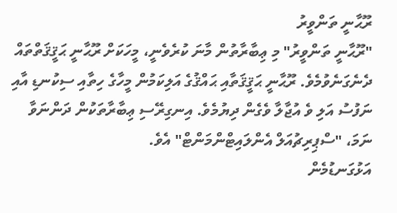ރޫޙާނީ ތަންވީރު
"ރޫޙާނީ ތަންވީރު" މި ޢިބާރާތުން މާނަ ކުރެވެނީ، މީހަކަށް ރޫޙާނީ ޙަޤީޤަތްތައް ދެނެގަނެވުމެވެ. ރޫޙާނީ ޙަޤީޤަތާއި ޙައްޤުގެ އަލިކަމުން މީހާގެ ހިތާއި ސިކުނޑި އާއި ނަފުސު އަލި ވެ އުޖާލާ ވެގެން ދިޔުމެވެ. އިނގިރޭސި ޢިބާރާތަކުން ދަންނަވާ ނަމަ، "ސްޕިރިޗުއަލް އެންލައިޓްންމަންޓް" އެވެ.
އަޅުގަނޑުމެން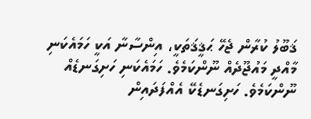ޤަބޫލު ކުރާން ޖެހޭ ޙަޤީޤަތަކީ، އިންސާނާ އަކީ ހަމައެކަނި މާއްދީ މައުޖޫދެއް ނޫންކަމެވެ. ހަމައެކަނި ހަށިގަނޑެއް ނޫންކަމެވެ. ހަށިގަނޑެކޭ އެއްފަދައިން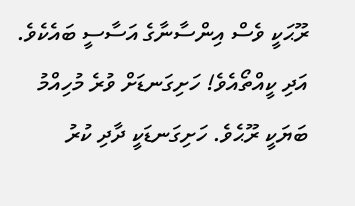ރޫޙަކީ ވެސް އިންސާނާގެ އަސާސީ ބައެކެވެ. އަދި ކީއްތޯއެވެ! ހަށިގަނޑަށް ވުރެ މުހިއްމު ބަޔަކީ ރޫޙެވެ. ހަށިގަނޑަކީ ދާދި ކުރު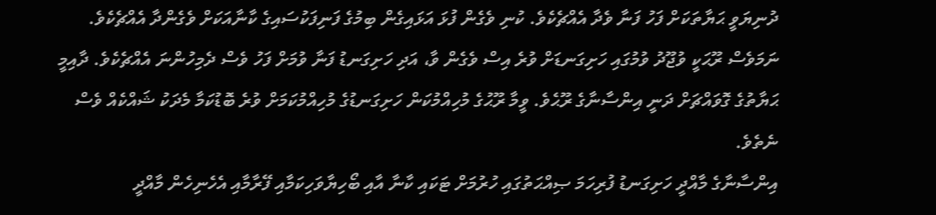ދުނިޔަވީ ޙަޔާތަކަށް ފަހު ފަނާ ވެދާ އެއްޗެކެވެ. ކުނި ވެގެން ފުޅަ އަޅައިގެން ބިމުގެ ފަނިފަކުސައިގެ ކާނާއަކަށް ވެގެންދާ އެއްޗެކެވެ. ނަމަވެސް ރޫޙަކީ ވުޖޫދު ވުމުގައި ހަށިގަނޑަށް ވުރެ އިސް ވެގެން ވާ، އަދި ހަށިގަނޑު ފަނާ ވުމަށް ފަހު ވެސް ދެމިހުންނަ އެއްޗެކެވެ. ދާއިމީ ޙަޔާތުގެ ގޮވައްޗަށް ދަނީ އިންސާނާގެ ރޫޙެވެ. ވީމާ ރޫޙުގެ މުހިއްމުކަން ހަށިގަނޑުގެ މުހިއްމުކަމަށް ވުރެ ބޮޑުކަމާ މެދަކު ޝައްކެއް ވެސް ނެތެވެ.
އިންސާނާގެ މާއްދީ ހަށިގަނޑު ފުރިހަމަ ޞިއްޙަތުގައި ހުރުމަށް ޓަކައި ކާނާ އާއި ބޯހިޔާވަހިކަމާއި ފޭރާމާއި އެހެނިހެން މާއްދީ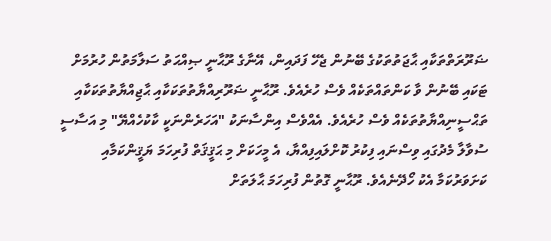ޟަރޫރަތްތަކާއި ޙާޖަތުތަކުގެ ބޭނުން ޖެހޭ ފަދައިން، އޭނާގެ ރޫޙާނީ ޞިއްޙަތު ސަލާމަތުން ހުރުމަށް ޓަކައި ބޭނުން ވާ ކަންތައްތަކެއް ވެސް ހުރެއެވެ. ރޫޙާނީ ޟަރޫރިއްޔާތުތަކަކާއި ޙާޖިއްޔާތުތަކަކާއި ތަޙްސީނިއްޔާތުތަކެއް ވެސް ހުރެއެވެ. އެއްވެސް އިންސާނަކު "އަހަރެންނަކީ ކާކުހެއްޔޭ" މި އަސާސީ ސުވާލާ މެދުގައި ވިސްނައި ފިކުރު ކޮށްލައިފިއްޔާ، އެ މީހަކަށް މި ޙަޤީޤަތް ފުރިހަމަ ޔަޤީންކަމާއި ކަށަވަރުކަމާ އެކު ހޯދޭނެއެވެ. ރޫޙާނީ ގޮތުން ފުރިހަމަ ޙާލަތަށް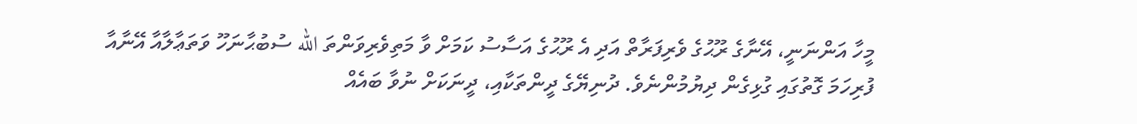މީހާ އަންނަނީ، އޭނާގެ ރޫޙުގެ ވެރިފަރާތް އަދި އެ ރޫޙުގެ އަސާސު ކަމަށް ވާ މަތިވެރިވަންތަ الله ސުބުޙާނަހޫ ވަތަޢާލާއާ އޭނާއާ ފުރިހަމަ ގޮތުގައި ގުޅިގެން ދިޔުމުންނެވެ. ދުނިޔޭގެ ދީންތަކާއި، ދީނަކަށް ނުވާ ބައެއް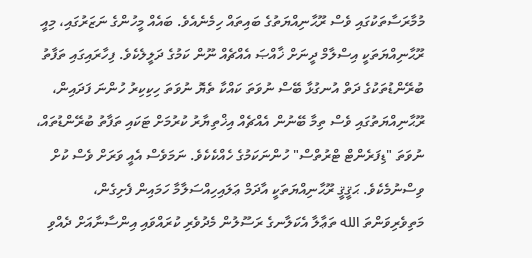މުމާރަސާތަކުގައި ވެސް ރޫޙާނިއްޔަތުގެ ބައިތައް ހިމެނެއެވެ. ބައެއް މީހުންގެ ނަޒަރުގައި، މިއީ ރޫޙާނިއްޔަތަކީ އިސްލާމް ދީނަށް ޚާއްޞަ އެއްޗެއް ނޫން ކަމުގެ ދަލީލެކެވެ. ފިހާރައިގައި ތަފާތު ބުރޭންޑުތަކުގެ ދަތް އުނގުޅާ ބޭސް ނުވަތަ ކައްކާ ތެޔޮ ނުވަތަ ހިކިކިރު ހުންނަ ފަދައިން، ރޫޙާނިއްޔަތުގައި ވެސް ތިމާ ބޭނުން އެއްޗެއް އިޚްތިޔާރު ކުރުމަށް ޓަކައި ތަފާތު ބުރޭންޑުތައް، ނުވަތަ "ޑިފަރެންޓް ޓްރުތްސް" ހުންނަކަމުގެ ހެއްކެކެވެ. ނަމަވެސް އެއީ ވަރަށް ވެސް ކުށް ވިސްނުމެކެވެ. ޙަޤީޤީ ރޫޙާނިއްޔަތަކީ އާދަމް ޢަލައިހިއްސަލާމާ ހަމައިން ފެށިގެން، މަތިވެރިވަންތަ الله ތަޢާލާ އެކަލާނގެ ރަސޫލުން މެދުވެރި ކުރައްވައި އިންސާނާއަށް ދެއްވި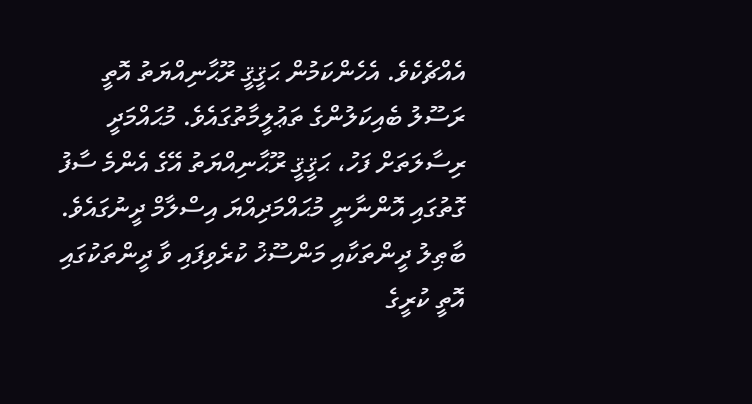އެއްޗެކެވެ. އެހެންކަމުން ޙަޤީޤީ ރޫޙާނިއްޔަތު އޮތީ ރަސޫލު ބެއިކަލުންގެ ތަޢުލީމާތުގައެވެ. މުޙައްމަދީ ރިސާލަތަށް ފަހު، ޙަޤީޤީ ރޫޙާނިއްޔަތު އޭގެ އެންމެ ސާފު ގޮތުގައި އޮންނާނީ މުޙައްމަދިއްޔަ އިސްލާމް ދީނުގައެވެ. ބާޠިލު ދީންތަކާއި މަންސޫޚު ކުރެވިފައި ވާ ދީންތަކުގައި އޮތީ ކުރީގެ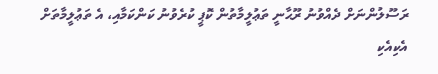ރަސޫލުންނަށް ދެއްވުނު ރޫޙާނީ ތަޢުލީމާތުން ކޮޕީ ކުރެވުނު ކަންކަމާއި، އެ ތަޢުލީމާތަށް އެކިއެކި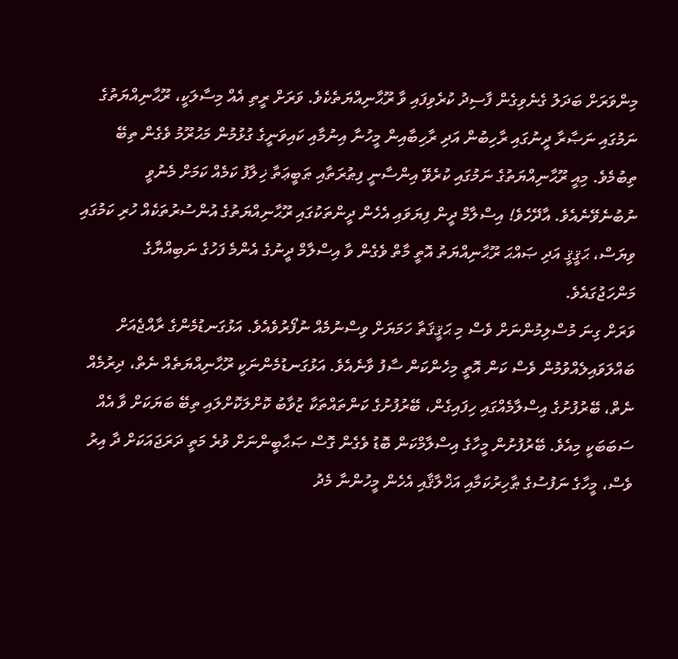މިންވަރަށް ބަދަލު ގެނެވިގެން ފާސިދު ކުރެވިފައި ވާ ރޫޙާނިއްޔަތެކެވެ. ވަރަށް ރީތި އެއް މިސާލަކީ، ރޫޙާނިއްޔަތުގެ ނަމުގައި ނަޞާރާ ދީނުގައި ރާހިބުން އަދި ރާހިބާއިން މީހުނާ އިނުމާއި ކައިވަނީގެ ގުޅުމުން މަޙުރޫމު ވެގެން ތިބޭ ތިބުމެވެ. މިއީ ރޫޙާނިއްޔަތުގެ ނަމުގައި ކުރެވޭ އިންސާނީ ފިޠުރަތާއި ޠަބީޢަތާ ޚިލާފު ކަމެއް ކަމަށް މެނުވީ ނުބުނެވޭނެއެވެ. އާދޭހެވެ! އިސްލާމް ދީން ފިޔަވައި އެހެން ދީންތަކުގައި ރޫޙާނިއްޔަތުގެ އުންސުރުތަކެއް ހުރި ކަމުގައި ވިޔަސް، ޙަޤީޤީ އަދި ޞައްޙަ ރޫޙާނިއްޔަތު އޮތީ މާތް ވެގެން ވާ އިސްލާމް ދީނުގެ އެންމެ ފަހުގެ ނަބިއްޔާގެ މަންހަޖުގައެވެ.
ވަރަށް ގިނަ މުސްލިމުންނަށް ވެސް މި ޙަޤީޤަތާ ހަމަޔަށް ވިސްނުމެއް ނުފޯރުވެއެވެ. އަޅުގަނޑުމެންގެ ރާއްޖެއަށް ބައްލަވައިލެއްވުމުން ވެސް ކަން އޮތީ މިހެންކަން ސާފު ވާނެއެވެ. އަޅުގަނޑުމެންނަކީ ރޫޙާނިއްޔަތެއް ނެތް، ދިރުމެއް ނެތް، ބޭރުފުށުގެ އިސްލާމެއްގައި ހިފައިގެން، ބޭރުފުށުގެ ކަންތައްތަކާ ޒުވާބު ކޮށްލަކޮށްލައި ތިބޭ ބަޔަކަށް ވާ އެއް ސަބަބަކީ މިއެވެ. ބޭރުފުށުން މީހާގެ އިސްލާމްކަން ބޮޑު ވެގެން ގޮސް ޞަޙާބީންނަށް ވުރެ މަތީ ދަރަޖައަކަށް ދާ އިރު ވެސް، މީހާގެ ނަފުސުގެ ޠާހިރުކަމާއި އަޚްލާޤާއި އެހެން މީހުންނާ މެދު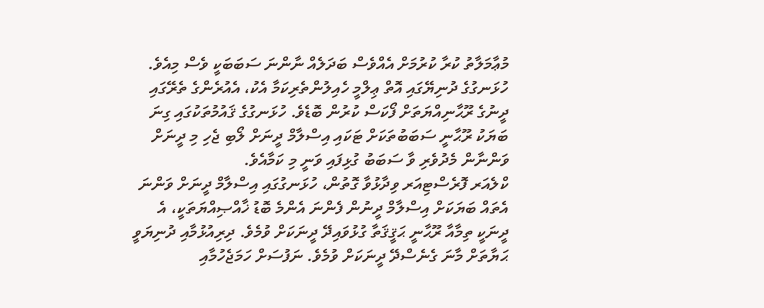މުޢާމަލާތު ކުރާ ކުރުމަށް އެއްވެސް ބަދަލެއް ނާންނަ ސަބަބަކީ ވެސް މިއެވެ. ހުޅަނގުގެ ދުނިޔޭގައި އޮތް ޢިލްމީ ހެއިލުންތެރިކަމާ އެކު، އެއުރެންގެ ތެރޭގައި ދީނުގެ ރޫޙާނިއްޔަތަށް ފޯކަސް ކުރުން ބޮޑެވެ. ހުޅަނގުގެ ޤައުމުތަކުގައި ގިނަ ބަޔަކު ރޫޙާނީ ސަބަބުތަކަށް ޓަކައި އިސްލާމް ދީނަށް ލޯބި ޖެހި މި ދީނަށް ވަންނާން މެދުވެރި ވާ ސަބަބު ގުޅިފައި ވަނީ މި ކަމާއެވެ.
ކްލެއަރ ފޮރެސްޓިއަރ ވިދާޅުވާ ގޮތުން، ހުޅަނގުގައި އިސްލާމް ދީނަށް ވަންނަ އެތައް ބަޔަކަށް އިސްލާމް ދީނުން ފެންނަ އެންމެ ބޮޑު ޚާއްޞިއްޔަތަކީ، އެ ދީނަކީ ތިމާއާ ރޫޙާނީ ޙަޤީޤަތާ ގުޅުވައިދޭ ދީނަކަށް ވުމެވެ. ދިރިއުޅުމާއި ދުނިޔަވީ ޙަޔާތަށް މާނަ ގެނެސްދޭ ދީނަކަށް ވުމެވެ. ނަފުސަށް ހަމަޖެހުމާއި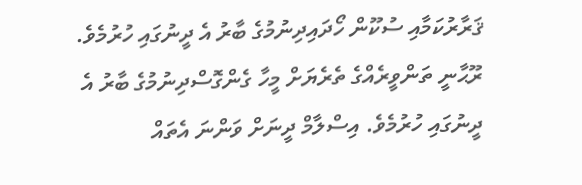ޤަރާރުކަމާއި ސުކޫން ހޯދައިދިނުމުގެ ބާރު އެ ދީނުގައި ހުރުމެވެ. ރޫޙާނީ ތަންވީރެއްގެ ތެރެޔަށް މީހާ ގެންގޮސްދިނުމުގެ ބާރު އެ ދީނުގައި ހުރުމެވެ. އިސްލާމް ދީނަށް ވަންނަ އެތައް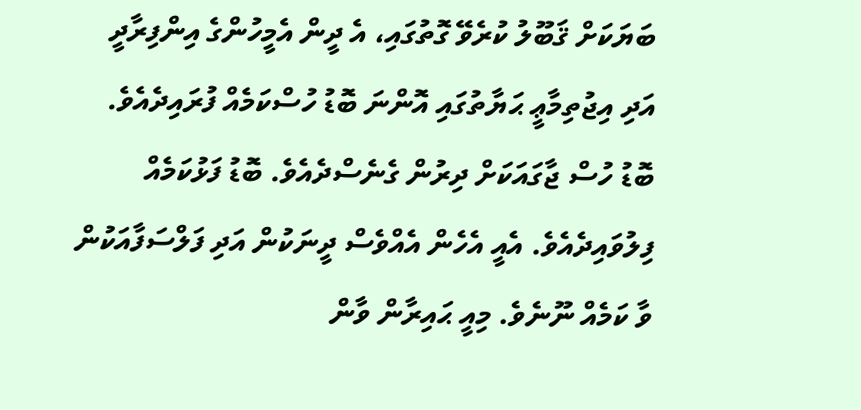ބަޔަކަށް ޤަބޫލު ކުރެވޭ ގޮތުގައި، އެ ދީން އެމީހުންގެ އިންފިރާދީ އަދި އިޖުތިމާޢީ ޙަޔާތުގައި އޮންނަ ބޮޑު ހުސްކަމެއް ފުރައިދެއެވެ. ބޮޑު ހުސް ޖާގައަކަށް ދިރުން ގެނެސްދެއެވެ. ބޮޑު ފަޅުކަމެއް ފިލުވައިދެއެވެ. އެއީ އެހެން އެއްވެސް ދީނަކުން އަދި ފަލްސަފާއަކުން ވާ ކަމެއް ނޫނެވެ. މިއީ ޙައިރާން ވާން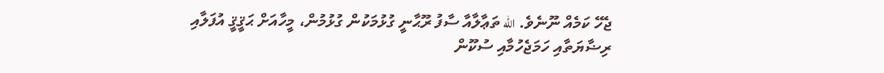ޖެހޭ ކަމެއް ނޫނެވެ. الله ތަޢާލާއާ ސާފު ރޫޙާނީ ގުޅުމަކުން ގުޅުމުން، މީހާއަށް ޙަޤީޤީ އުފަލާއި ރިޟާޔަތާއި ހަމަޖެހުމާއި ސުކޫން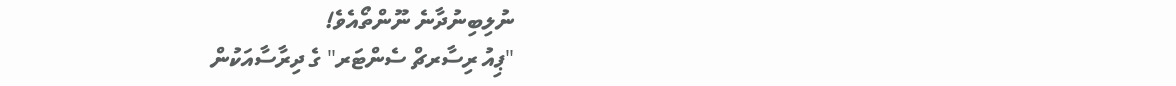ނުލިބިނުދާނެ ނޫންތޯއެވެ!
"ޕިއު ރިސާރޗް ސެންޓަރ" ގެ ދިރާސާއަކުން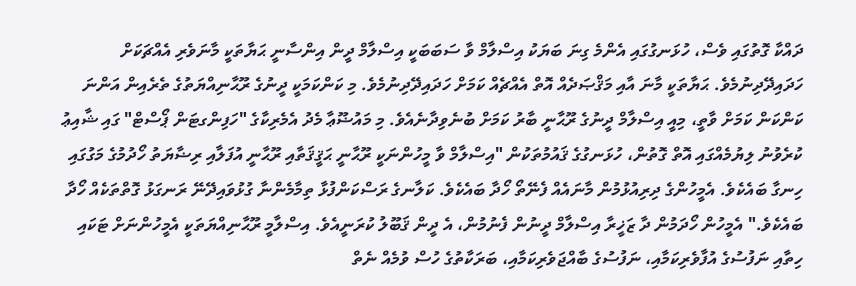ދައްކާ ގޮތުގައި ވެސް، ހުޅަނގުގައި އެންމެ ގިނަ ބަޔަކު އިސްލާމް ވާ ސަބަބަކީ އިސްލާމް ދީން އިންސާނީ ޙަޔާތަކީ މާނަވެރި އެއްޗަކަށް ހަދައިދޭދިނުމެވެ. ޙަޔާތަކީ މާނަ އާއި މަޤްޞަދެއް އޮތް އެއްޗެއް ކަމަށް ހަދައިދޭދިނުމެވެ. މި ކަންކަމަކީ ދީނުގެ ރޫޙާނިއްޔަތުގެ ތެރެއިން އަންނަ ކަންކަން ކަމަށް ވާތީ، މިއީ އިސްލާމް ދީނުގެ ރޫޙާނީ ބާރު ކަމަށް ބުނެވިދާނެއެވެ. މި މައުޟޫޢާ މެދު އެމެރިކާގެ "ހަފިންގޓަން ޕޯސްޓް" ގައި ޝާއިޢު ކުރެވުނު ލިޔުމެއްގައި އޮތް ގޮތުން، ހުޅަނގުގެ ޤައުމުތަކުން "އިސްލާމް ވާ މީހުންނަކީ ރޫޙާނީ ޙަޤީޤަތާއި ރޫޙާނީ އުފަލާއި ރިޟާޔަތު ހޯދުމުގެ މަގުގައި ހިނގާ ބައެކެވެ. އެމީހުންގެ ދިރިއުޅުމުން މާނައެއް ފެނޭތޯ ހޯދާ ބައެކެވެ. ކަލާނގެ ރަސްކަންފުޅާ ތިމާމެންނާ ގުޅުވައިދޭނޭ ރަނގަޅު ގޮތްތަކެއް ހޯދާ ބައެކެވެ." އެމީހުން ހޯދަމުން ދާ ޒަޚީރާ އިސްލާމް ދީނުން ފެނުމުން، އެ ދީން ޤަބޫލު ކުރަނީއެވެ. އިސްލާމީ ރޫޙާނިއްޔަތަކީ އެމީހުންނަށް ޓަކައި ހިތާއި ނަފުސުގެ އުފާވެރިކަމާއި، ނަފުސުގެ ބާއްޖަވެރިކަމާއި، ބަރަކާތުގެ ހުސް ވުމެއް ނެތް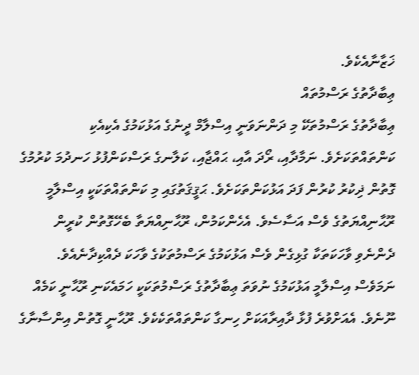ޚަޒާނާއެކެވެ.
ޢިބާދާތުގެ ރަސްމުތައް
ޢިބާދާތުގެ ރަސްމުތަކޭ މި ދަންނަވަނީ އިސްލާމް ދީނުގެ އަޅުކަމުގެ އެކިއެކި ކަންތައްތަކަށެވެ. ނަމާދާއި، ރޯދަ އާއި، ޙައްޖާއި، ކަލާނގެ ރަސްކަންފުޅު ހަނދުމަ ކުރުމުގެ ގޮތުން ޛިކުރު ކުރުން ފަދަ އަޅުކަންތަކަށެވެ. ޙަޤީޤަތުގައި މި ކަންތައްތަކަކީ އިސްލާމީ ރޫޙާނިއްޔަތުގެ ވެސް އަސާސެވެ. އެހެންކަމުން، ރޫޙާނިއްޔަތާ ބެހޭގޮތުން ކުރީން ދެންނެވި ވާހަކަތަކާ ގުޅިގެން ވެސް އަޅުކަމުގެ ރަސްމުތަކުގެ ވާހަކަ ދެއްކިދާނެއެވެ. ނަމަވެސް އިސްލާމީ އަޅުކަމުގެ ނުވަތަ ޢިބާދާތުގެ ރަސްމުތަކަކީ ހަމައެކަނި ރޫޙާނީ ކަމެއް ނޫނެވެ. އެއަށްވުރެ ފުޅާ ދާއިރާއަކަށް ހިނގާ ކަންތައްތަކެކެވެ. ރޫޙާނީ ގޮތުން އިންސާނާގެ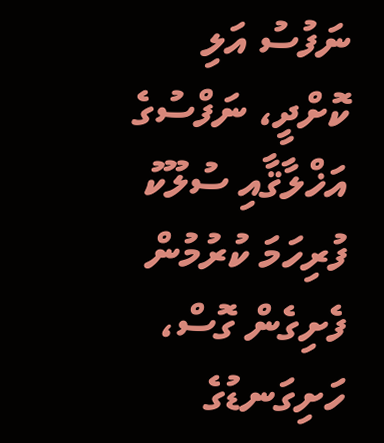ނަފުސު އަލި ކޮށްދީ، ނަފްސުގެ އަޚްލާޤާއި ސުލޫކު ފުރިހަމަ ކުރުމުން ފެށިގެން ގޮސް، ހަށިގަނޑުގެ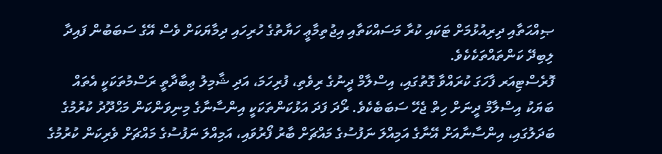ޞިއްޙަތާއި ދިރިއުޅުމަށް ޓަކައި ކުރާ މަސައްކަތާއި އިޖުތިމާޢީ ހަޔާތުގެ ހުރިހައި ދިމާޔަކަށް ވެސް އޭގެ ސަބަބުން ފައިދާ ލިބިދޭ ކަންތައްތަކެކެވެ.
ފޮރެސްޓިއަރ ފާހަގަ ކުރައްވާ ގޮތުގައި، އިސްލާމް ދީނުގެ ރިވެތި، ފުރިހަމަ، އަދި ޝާމިލު ޢިބާދާތީ ރަސްމުތަކަކީ އެތައް ބަޔަކު އިސްލާމް ދީނަށް ހިތް ޖެހޭ ސަބަބެކެވެ. ރޯދަ ފަދަ އަޅުކަންތަކަކީ އިންސާނާގެ މިނިވަންކަން މަޙްދޫދު ކުރުމުގެ ބަދަލުގައި، އިންސާނާއަށް އޭނާގެ އަމިއްލަ ނަފުސުގެ މައްޗަށް ބާރު ފޯރުވައި، އަމިއްލަ ނަފުސުގެ މައްޗަށް ވެރިކަން ކުރުމުގެ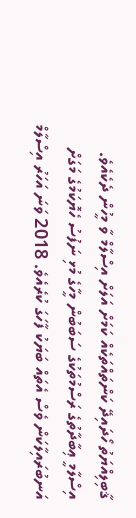ޤާބިލިއްޔަތު ހޯދައިދޭ ކަންތައްތަކެއް ކަމަށް އަލަށް އިސްލާމް ވާ މީހުން ދެކެއެވެ.
އިސްލާމީ ޢިބާދާތުގެ ރަސްމުތަކުގެ ސަބަބުން މީހާގެ މުޅި ނަފުސު ހެޔޮކަމުގެ މަގަށް އަނބުރައިލާކަން ވެސް އެތައް ބަޔަކު ފާހަގަ ކުރެއެވެ. 2018 ވަނަ އަހަރު އިސްލާމް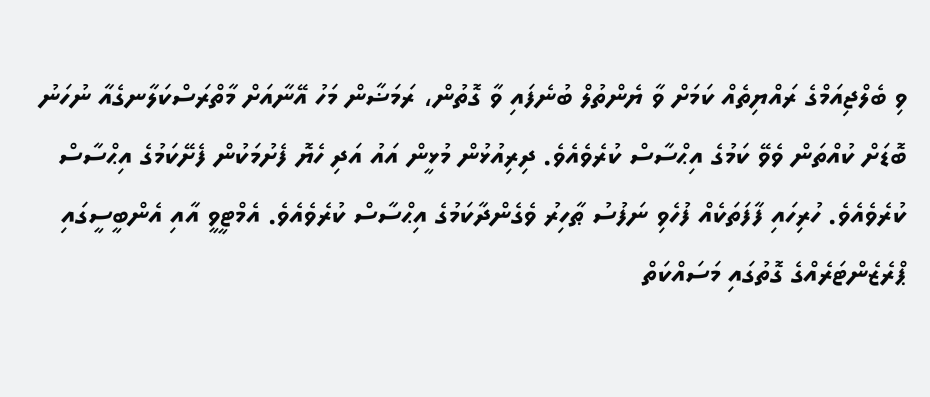ވި ބެލްޖިއަމްގެ ރައްޔިތެއް ކަމަށް ވާ ޔެންތުލް ބުނެފައި ވާ ގޮތުން، ރަމަޟާން މަހު އޭނާއަށް މާތްރަސްކަލާނގެއާ ނުހަނު ބޮޑަށް ކުއްތަން ވެވޭ ކަމުގެ އިޙްސާސް ކުރެވެއެވެ. ދިރިއުޅުން މުޅީން އައު އަދި ހެޔޮ ފެށުމަކުން ފެށޭކަމުގެ އިޙްސާސް ކުރެވެއެވެ. ހުރިހައި ފާފަތަކެއް ފުހެވި ނަފުސު ޠާހިރު ވެގެންދާކަމުގެ އިޙްސާސް ކުރެވެއެވެ. އެމްޓީވީ އާއި އެންބީސީގައި ޕްރެޒެންޓަރެއްގެ ގޮތުގައި މަސައްކަތް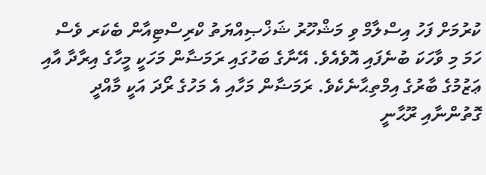ކުރުމަށް ފަހު އިސްލާމް ވި މަޝްހޫރު ޝަޚްޞިއްޔަތު ކްރިސްޓިއާން ބެކަރ ވެސް ހަމަ މި ވާހަކަ ބުނެފައި އޮވެއެވެ. އޭނާގެ ބަހުގައި ރަމަޟާން މަހަކީ މީހާގެ އިރާދާ އާއި ޢަޒުމުގެ ބާރުގެ އިމްތިޙާނެކެވެ. ރަމަޟާން މަހާއި އެ މަހުގެ ރޯދަ އަކީ މާއްދީ ގޮތުންނާއި ރޫޙާނީ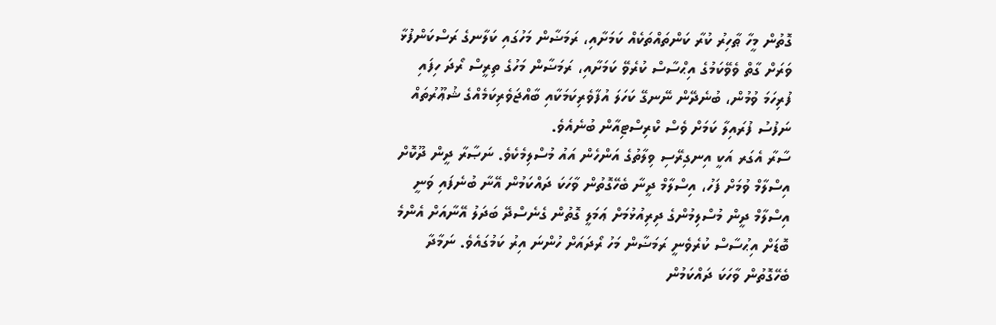ގޮތުން މީހާ ޠާހިރު ކުރާ ކަންތައްތަކެއް ކަމަށާއި، ރަމަޟާން މަހުގައި ކަލާނގެ ރަސްކަންފުޅާ ވަރަށް ގާތް ވެވޭކަމުގެ އިޙްސާސް ކުރެވޭ ކަމަށާއި، ރަމަޟާން މަހުގެ ތިރީސް ރޯދަ ހިފައި ފުރިހަމަ ވުމުން، ބުނެދޭން ނޭނގޭ ކަހަލަ އުފާވެރިކަމަކާއި ބާއްޖަވެރިކަމެއްގެ ޝުޢޫރުތައް ނަފުސު ފުރައިލާ ކަމަށް ވެސް ކްރިސްޓިއާން ބުނެއެވެ.
ސާރާ އެގަރ އަކީ އިނގިރޭސި ވިލާތުގެ އަންހެން އައު މުސްލިމެކެވެ. ނަޞާރާ ދީން ދޫކޮށް އިސްލާމް ވުމަށް ފަހު، އިސްލާމް ދީނާ ބެހޭގޮތުން ވާހަކަ ދައްކަމުން އޭނާ ބުނެފައި ވަނީ އިސްލާމް ދީން މުސްލިމުންގެ ދިރިއުޅުމަށް ޢަމަލީ ގޮތުން ގެނެސްދޭ ބަދަލު އޭނާއަށް އެންމެ ބޮޑަށް އިޙުސާސް ކުރެވެނީ ރަމަޟާން މަހު ރޯދައަށް ހުންނަ އިރު ކަމުގައެވެ. ނަމާދާ ބެހޭގޮތުން ވާހަކަ ދައްކަމުން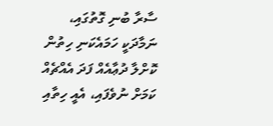ސާރާ ބުނި ގޮތުގައި، ނަމާދަކީ ހަމައެކަނި ހިތުން ކޮށްލާ ދުޢާއެއް ފަދަ އެއްޗެއް ކަމަށް ނުވެފައި، އެއީ ހިތާއި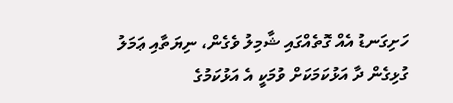ހަށިގަނޑު އެއް ގޮތެއްގައި ޝާމިލު ވެގެން، ނިޔަތާއި ޢަމަލު ގުޅިގެން ދާ އަޅުކަމަކަށް ވުމަކީ އެ އަޅުކަމުގެ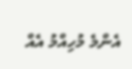އެންމެ މުހިއްމު އެއް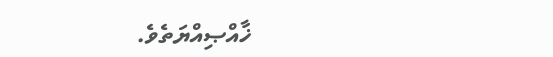ޚާއްޞިއްޔަތެވެ.